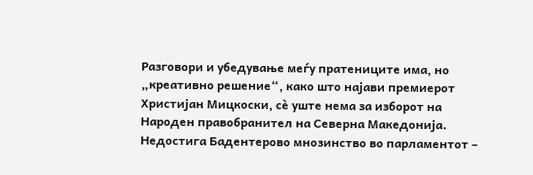Разговори и убедување меѓу пратениците има, но „креативно решение“, како што најави премиерот Христијан Мицкоски, сè уште нема за изборот на Народен правобранител на Северна Македонија. Недостига Бадентерово мнозинство во парламентот –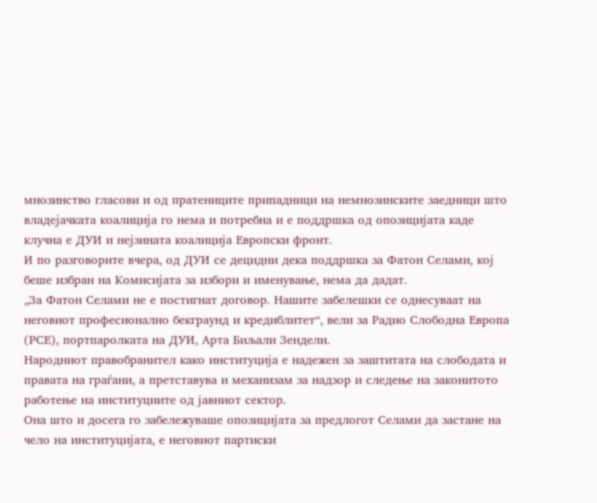мнозинство гласови и од пратениците припадници на немнозинските заедници што владејачката коалиција го нема и потребна и е поддршка од опозицијата каде клучна е ДУИ и нејзината коалиција Европски фронт.
И по разговорите вчера, од ДУИ се децидни дека поддршка за Фатон Селами, кој беше избран на Комисијата за избори и именување, нема да дадат.
„За Фатон Селами не е постигнат договор. Нашите забелешки се однесуваат на неговиот професионално бекграунд и кредиблитет“, вели за Радио Слободна Европа (РСЕ), портпаролката на ДУИ, Арта Биљали Зендели.
Народниот правобранител како институција е надежен за заштитата на слободата и правата на граѓани, а претставува и механизам за надзор и следење на законитото работење на институциите од јавниот сектор.
Она што и досега го забележуваше опозицијата за предлогот Селами да застане на чело на институцијата, е неговиот партиски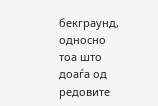бекграунд, односно тоа што доаѓа од редовите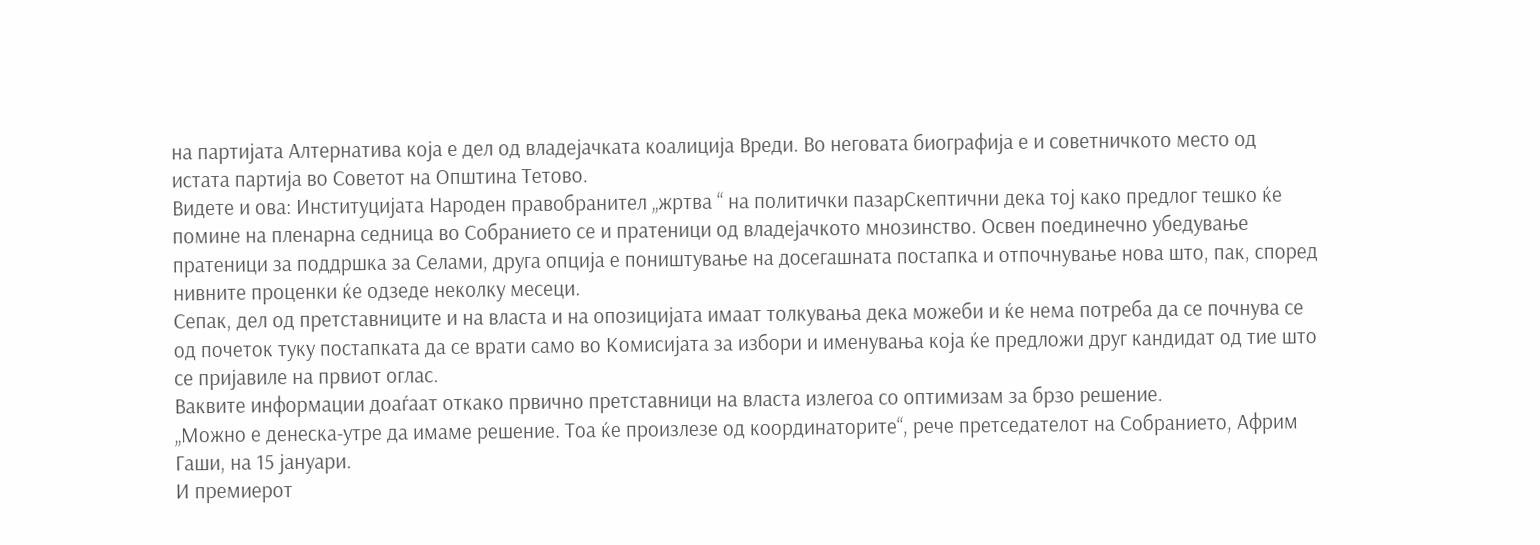на партијата Алтернатива која е дел од владејачката коалиција Вреди. Во неговата биографија е и советничкото место од истата партија во Советот на Општина Тетово.
Видете и ова: Институцијата Народен правобранител „жртва “ на политички пазарСкептични дека тој како предлог тешко ќе помине на пленарна седница во Собранието се и пратеници од владејачкото мнозинство. Освен поединечно убедување пратеници за поддршка за Селами, друга опција е поништување на досегашната постапка и отпочнување нова што, пак, според нивните проценки ќе одзеде неколку месеци.
Сепак, дел од претставниците и на власта и на опозицијата имаат толкувања дека можеби и ќе нема потреба да се почнува се од почеток туку постапката да се врати само во Комисијата за избори и именувања која ќе предложи друг кандидат од тие што се пријавиле на првиот оглас.
Ваквите информации доаѓаат откако првично претставници на власта излегоа со оптимизам за брзо решение.
„Можно е денеска-утре да имаме решение. Тоа ќе произлезе од координаторите“, рече претседателот на Собранието, Африм Гаши, на 15 јануари.
И премиерот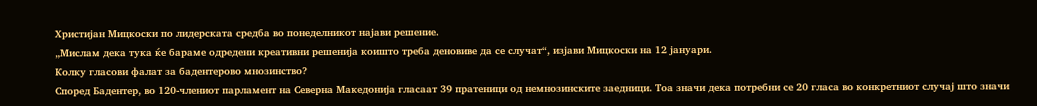Христијан Мицкоски по лидерската средба во понеделникот најави решение.
„Мислам дека тука ќе бараме одредени креативни решенија коишто треба деновиве да се случат“, изјави Мицкоски на 12 јануари.
Колку гласови фалат за бадентерово мнозинство?
Според Бадентер, во 120-члениот парламент на Северна Македонија гласаат 39 пратеници од немнозинските заедници. Тоа значи дека потребни се 20 гласа во конкретниот случај што значи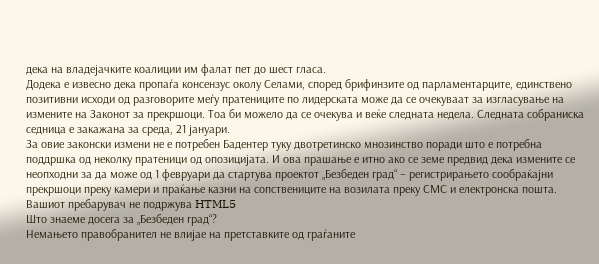дека на владејачките коалиции им фалат пет до шест гласа.
Додека е извесно дека пропаѓа консензус околу Селами, според брифинзите од парламентарците, единствено позитивни исходи од разговорите меѓу пратениците по лидерската може да се очекуваат за изгласување на измените на Законот за прекршоци. Тоа би можело да се очекува и веќе следната недела. Следната собраниска седница е закажана за среда, 21 јануари.
За овие законски измени не е потребен Бадентер туку двотретинско мнозинство поради што е потребна поддршка од неколку пратеници од опозицијата. И ова прашање е итно ако се земе предвид дека измените се неопходни за да може од 1 февруари да стартува проектот „Безбеден град“ – регистрирањето сообраќајни прекршоци преку камери и праќање казни на сопствениците на возилата преку СМС и електронска пошта.
Вашиот пребарувач не подржува HTML5
Што знаеме досега за „Безбеден град“?
Немањето правобранител не влијае на претставките од граѓаните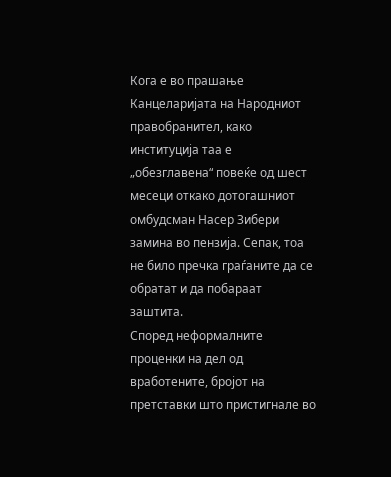Кога е во прашање Канцеларијата на Народниот правобранител, како институција таа е „обезглавена“ повеќе од шест месеци откако дотогашниот омбудсман Насер Зибери замина во пензија. Сепак, тоа не било пречка граѓаните да се обратат и да побараат заштита.
Според неформалните проценки на дел од вработените, бројот на претставки што пристигнале во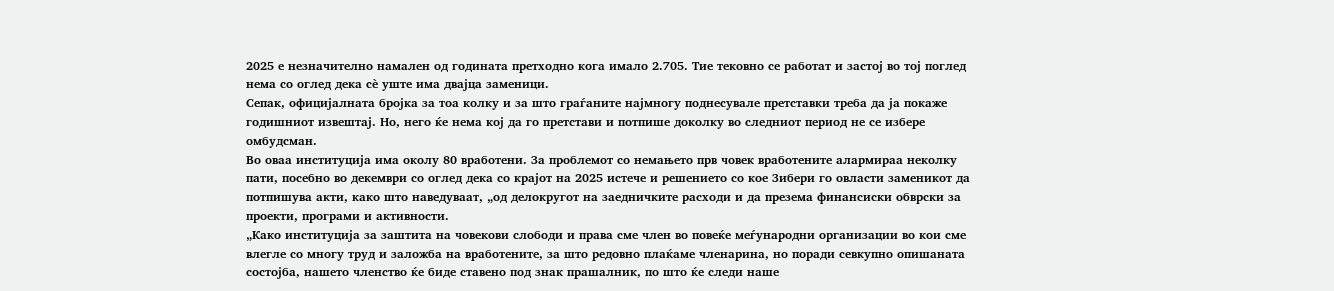2025 е незначително намален од годината претходно кога имало 2.705. Тие тековно се работат и застој во тој поглед нема со оглед дека сè уште има двајца заменици.
Сепак, официјалната бројка за тоа колку и за што граѓаните најмногу поднесувале претставки треба да ја покаже годишниот извештај. Но, него ќе нема кој да го претстави и потпише доколку во следниот период не се избере омбудсман.
Во оваа институција има околу 80 вработени. За проблемот со немањето прв човек вработените алармираа неколку пати, посебно во декември со оглед дека со крајот на 2025 истече и решението со кое Зибери го овласти заменикот да потпишува акти, како што наведуваат, „од делокругот на заедничките расходи и да презема финансиски обврски за проекти, програми и активности.
„Како институција за заштита на човекови слободи и права сме член во повеќе меѓународни организации во кои сме влегле со многу труд и заложба на вработените, за што редовно плаќаме членарина, но поради севкупно опишаната состојба, нашето членство ќе биде ставено под знак прашалник, по што ќе следи наше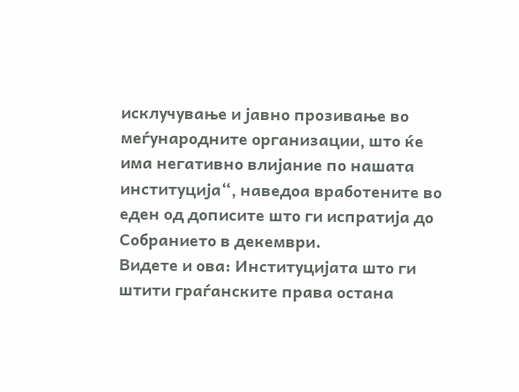исклучување и јавно прозивање во меѓународните организации, што ќе има негативно влијание по нашата институција“, наведоа вработените во еден од дописите што ги испратија до Собранието в декември.
Видете и ова: Институцијата што ги штити граѓанските права остана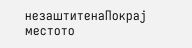незаштитенаПокрај местото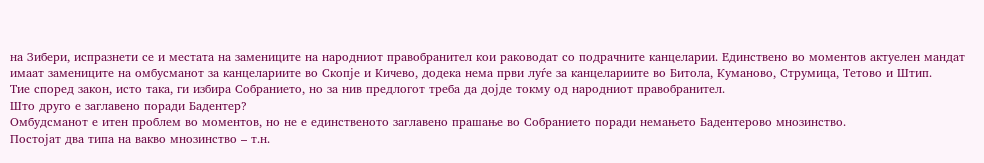на Зибери, испразнети се и местата на замениците на народниот правобранител кои раководат со подрачните канцеларии. Единствено во моментов актуелен мандат имаат замениците на омбусманот за канцелариите во Скопје и Кичево, додека нема први луѓе за канцелариите во Битола, Куманово, Струмица, Тетово и Штип.
Тие според закон, исто така, ги избира Собранието, но за нив предлогот треба да дојде токму од народниот правобранител.
Што друго е заглавено поради Бадентер?
Омбудсманот е итен проблем во моментов, но не е единственото заглавено прашање во Собранието поради немањето Бадентерово мнозинство.
Постојат два типа на вакво мнозинство – т.н.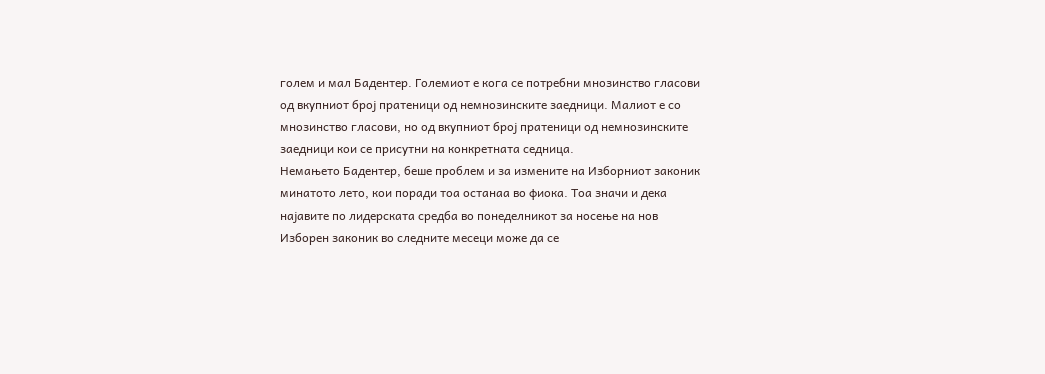голем и мал Бадентер. Големиот е кога се потребни мнозинство гласови од вкупниот број пратеници од немнозинските заедници. Малиот е со мнозинство гласови, но од вкупниот број пратеници од немнозинските заедници кои се присутни на конкретната седница.
Немањето Бадентер, беше проблем и за измените на Изборниот законик минатото лето, кои поради тоа останаа во фиока. Тоа значи и дека најавите по лидерската средба во понеделникот за носење на нов Изборен законик во следните месеци може да се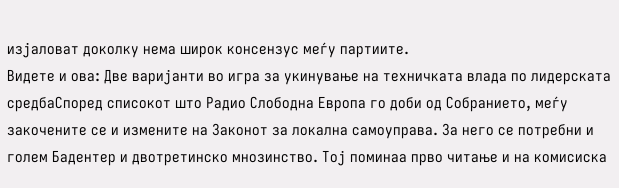изјаловат доколку нема широк консензус меѓу партиите.
Видете и ова: Две варијанти во игра за укинување на техничката влада по лидерската средбаСпоред списокот што Радио Слободна Европа го доби од Собранието, меѓу закочените се и измените на Законот за локална самоуправа. За него се потребни и голем Бадентер и двотретинско мнозинство. Тој поминаа прво читање и на комисиска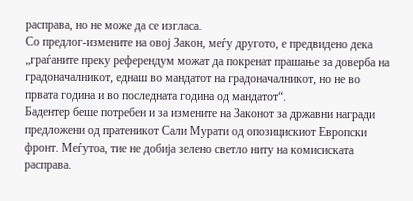расправа, но не може да се изгласа.
Со предлог-измените на овој Закон, меѓу другото, е предвидено дека „граѓаните преку референдум можат да покренат прашање за доверба на градоначалникот, еднаш во мандатот на градоначалникот, но не во првата година и во последната година од мандатот“.
Бадентер беше потребен и за измените на Законот за државни награди предложени од пратеникот Сали Мурати од опозицискиот Европски фронт. Меѓутоа, тие не добија зелено светло ниту на комисиската расправа.